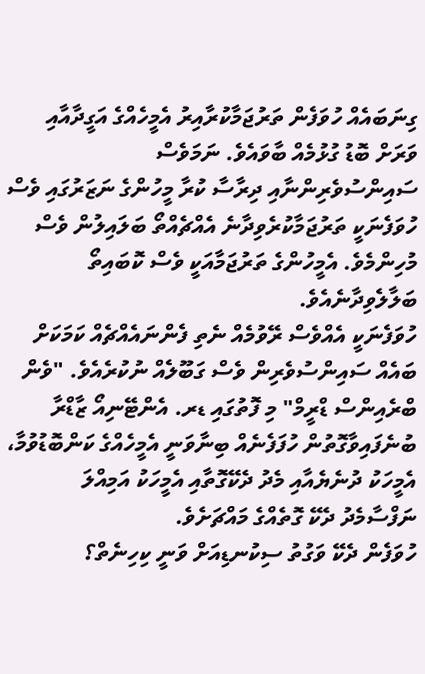ގިނަބައެއް ހުވަފެން ތަރުޖަމާކުރާއިރު އެމީހެއްގެ އަގީދާއާއި ވަރަށް ބޮޑު ގުޅުމެއް ބާވައެވެ. ނަމަވެސް ސައިންސުވެރިންނާއި ދިރާސާ ކުރާ މީހުންގެ ނަޒަރުގައި ވެސް ހުވަފެނަކީ ތަރުޖަމާކުރެވިދާނެ އެއްޗެއްތޯ ބަލައިލުން ވެސް މުހިންމެވެ. އެމީހުންގެ ތަރުޖަމާއަކީ ވެސް ކޮބައިތޯ ބަލާލެވިދާނެއެވެ.
ހުވަފެނަކީ އެއްވެސް ރޭވުމެއް ނެތި ފެންނައެއްޗެއް ކަމަކަށް ބައެއް ސައިންސުވެރިން ވެސް ގަބޫލެއް ނުކުރެއެވެ. "ވެން ބްރެއިންސް ޑްރީމް" މި ފޮތުގައި ޑރ. އެންޓޭނިއޯ ޒާޑްރާ ބުނެފައިވާގޮތުން ހުފަފެނެއް ބިނާވަނީ އެމީހެއްގެ ކަންބޮޑުވުމާ، އެމީހަކު ދުނެޔެއާއި މެދު ދެކޭގޮތާއި އެމީހަކު އަމިއްލަ ނަފްސާމެދު ދެކޭ ގޮތެއްގެ މައްޗަށެވެ.
ހުވަފެން ދެކޭ ވަގުތު ސިކުނޑިއަށް ވަނީ ކިހިނެތް؟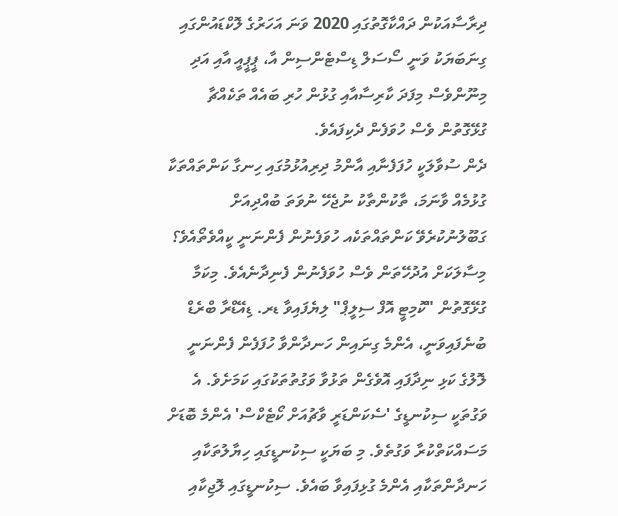ދިރާސާއަކުން ދައްކާގޮތުގައި 2020 ވަނަ އަހަރުގެ ލޮކްޑައުންގައި ގިނަބަޔަކު ވަނީ ސޯސަލް ޑިސްޓެންސިން އާ، ޕީޕީއީ އާއި އަދި މިނޫންވެސް މިފަދަ ކާރިސާއާއި ގުޅުން ހުރި ބައެއް ތަކެއްޗާ ގުޅޭގޮތުން ވެސް ހުވަފެން ދެކިފައެވެ.
ދެން ސުވާލަކީ ހުފަފެނާއި އާންމު ދިރިއުޅުމުގައި ހިނގާ ކަންތައްތަކާ ގުޅުމެއް ވާނަމަ، ތާކުންތާކު ނުޖެހޭ ނުވަތަ ބުއްދިއަށް ގަބޫލުނުކުރެވޭ ކަންތައްތަކެއ ހުވަފެނުން ފެންނަނީ ކީއްވެތޯއެވެ؟ މިސާލަކަށް އުދުހޭތަން ވެސް ހުވަފެނުން ފެނިދާނެއެވެ. މިކަމާ ގުޅޭގޮތުން "ކޮމިޓީ އޮފް ސިލީޕް" ލިޔެފައިވާ ޑރ. ޑިއޭޑްރާ ބްރެޑް ބުނެފައިވަނީ، އެންމެ ގިނައިން ހަނދާންވާ ހުފަފެން ފެންނަނީ ލޮލުގެ ކަޅި ނިދާފައި އޮވެގެން ތަޅުވާ ވަގުތުތަކުގައި ކަމަށެވެ. އެ ވަގުތަކީ ސިކުނޑީގެ 'ސެކަންޑަރީ ވާޗުއަށް ކޯޓެކްސް' އެންމެ ބޮޑަށް މަސައްކަތްކުރާ ވަގުތެވެ. މި ބަޔަކީ ސިކުނޑީގައި ހިޔާލުތަކާއި ހަނދާންތަކާއި އެންމެ ގުޅިފައިވާ ބައެވެ. ސިކުނޑީގައި ލޮޖިކާއި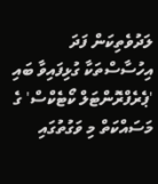ލަދުވެތިކަން ފަދަ އިހުސާސްތަކާ ގުޅިފައިވާ ބައި 'ޕެރެފްރޮންޓަލް ކޯޓެކްސް' ގެ މަސައްކަތް މި ވަގުތުގައި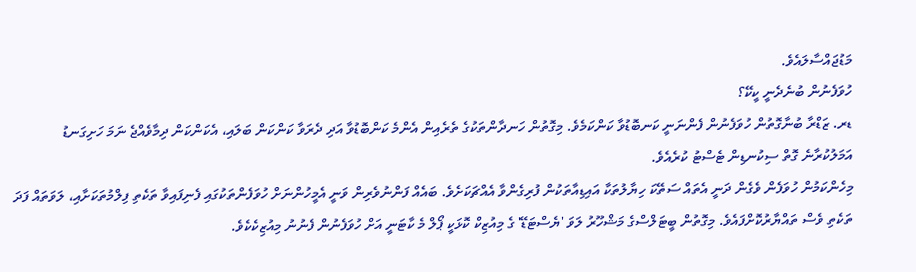މަޑުޖައްސާލައެވެ.
ހުވަފެނުން ބުނެދެނީ ކީކޭ؟
ޑރ. ޒަޑްރާ ބުނާގޮތުން ހުވަފެނުން ފެންނަނީ ކަނބޮޑުވާ ކަންކަމެވެ. މިގޮތުން ހަނދާންތަކުގެ ތެރެއިން އެންމެ ކަންބޮޑުވާ އަދި ދެރަވާ ކަންކަން ބަލައި، އެކަންކަން ދިމާވެއްޖެ ނަމަ ހަށިގަނޑު އަމަލުކުރާނެ ގޮތް ސިކުނޑިން ޓެސްޓު ކުރެއެވެ.
މިހެންކަމުން ހުވަފެން ވެގެން ދަނީ އެތައް ސަތޭކަ ހިޔާލުތަކާ އައިޑިއާތަކުން ފުރިގެންވާ އެއްޗަކަށެވެ. ބައެއް ފަންނުވެރިން ވަނީ އެމީހުންނަށް ހުވަފެންތަކުގައި ފެނިފައިވާ ތަކެތި ފިލްމުތަކަށާއި، ލަވަތައް ފަދަ ތަކެތި ވެސް ތައްޔާރުކޮށްފައެވެ. މިގޮތުން ބީޓަލްސްގެ މަޝްހޫރު ލަވަ 'ޔެސްޓަޑޭ' ގެ މިއުޒިކް ކޮޅަކީ ޕޯލް މެ ކާޓަނީ އަށް ހުވަފެނުން ފެނުނު މިއުޒިކެކެވެ.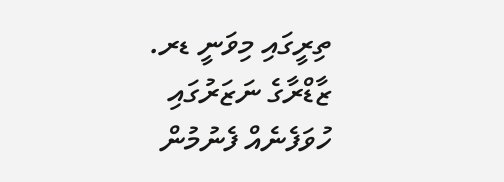ތިރީގައި މިވަނީ ޑރ. ޒާޑްރާގެ ނަޒަރުގައި ހުވަފެނެއް ފެނުމުން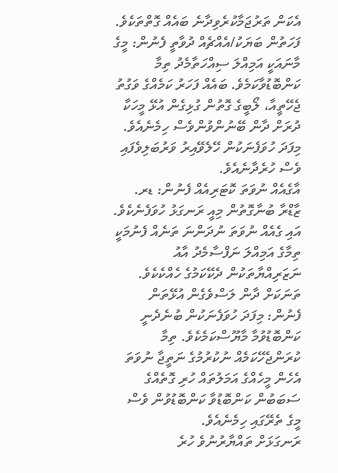އެކަން ތަރުޖަމާކުރެވިދާނެ ބައެއް ގޮތްތަކެވެ.
ފަހަތުން ބަޔަކު/އެއްޗެއް ދުވާތީ ފެނުން: މީގެ މާނައަކީ އަމިއްލަ ސިއްހަތާމެދު ތިމާ ކަންބޮޑުވާކަމެވެ. ބައެއް ފަހަރު ކަމެއްގެ ވަގުތު ޖެހޭތީއާ، ލޯބީގެ ގޮތުން ގުޅިގެން އުޅޭ މީހަކާ ދުރަށް ދާން ބޭނުންވުންވެސް ހިމެނެއެވެ. މިފަދަ ހުވަފެނަކުން ހޭލެވޭއިރު ވަރުބަލިވެފައި ވެސް ހުރެދާނެއެވެ.
އާގެއެއް ނުވަތަ ކޮޓަރިއެއް ފެނުން: ޑރ. ޒާޑްރާ ބުނާގޮތުން މިއީ ރަނގަޅު ހުވަފެނެކެވެ. އައި ގެއެއް ނުވަތަ ނުދަންނަ ތަނެއް ފެނުމަކީ ތިމާގެ އަމިއްލަ ނަފްސާމެދު އާއު ނަޒަރިއްޔާތަކުން ދެކޭކަމުގެ ހެއްކެކެވެ.
ތަނަކަށް ދާން ލަސްވެގެން އުޅޭތަން ފެނުން: މިފަދަ ހުވަފެނަކުން ބުނެދެނީ ކަންބޮޑުވުމާ މާޔޫސްކަމެކެވެ. ތިމާ ކުރަންޖެހޭކަމެއް ނުކުރުމުގެ ނަތީޖާ ނުވަތަ އެހެން މީހެއްގެ އަމަލުތައް ހުރި ގޮތެއްގެ ސަބަބުން ކަންބޮޑުވާ ކަންބޮޑުވުން ވެސް މީގެ ތެރޭގައި ހިމެނެއެވެ.
ރަނގަޅަށް ތައްޔާރުނުވެ ހުރެ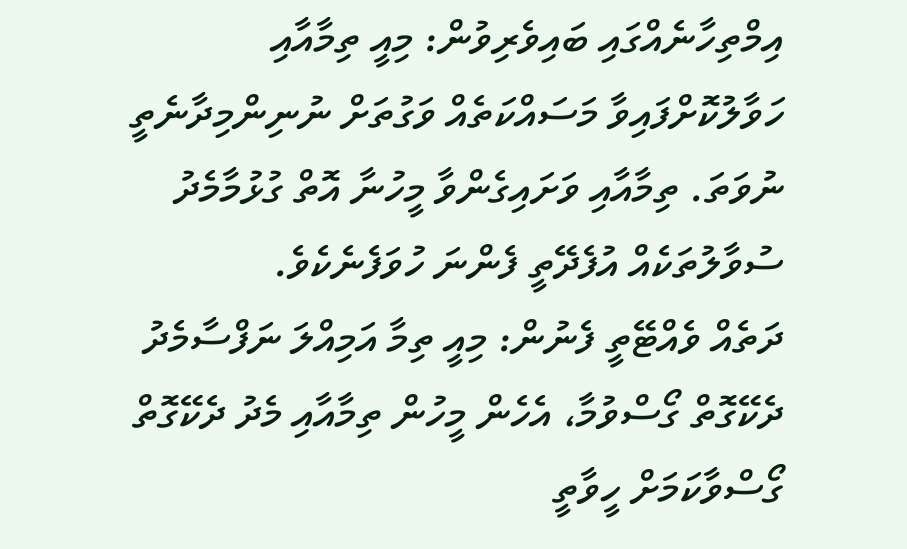އިމްތިހާނެއްގައި ބައިވެރިވުން: މިއީ ތިމާއާއި ހަވާލުކޮށްފައިވާ މަސައްކަތެއް ވަގުތަށް ނުނިންމިދާނެތީ ނުވަތަ. ތިމާއާއި ވަށައިގެންވާ މީހުނާ އޮތް ގުޅުމާމެދު ސުވާލުތަކެއް އުފެދޭތީ ފެންނަ ހުވަފެނެކެވެ.
ދަތެއް ވެއްޓޭތީ ފެނުން: މިއީ ތިމާ އަމިއްލަ ނަފްސާމެދު ދެކޭގޮތް ގޯސްވުމާ، އެހެން މީހުން ތިމާއާއި މެދު ދެކޭގޮތް ގޯސްވާކަމަށް ހީވާތީ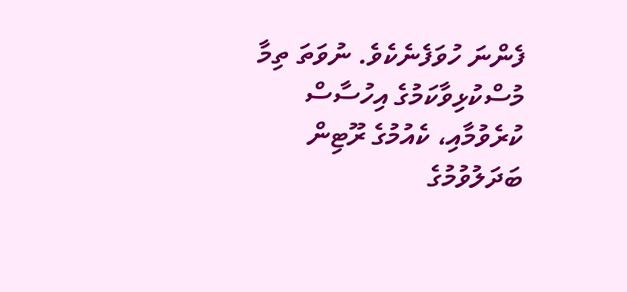ފެންނަ ހުވަފެނެކެވެ. ނުވަތަ ތިމާ މުސްކުޅިވާކަމުގެ އިހުސާސް ކުރެވުމާއި، ކެއުމުގެ ރޫޓިން ބަދަލުވުމުގެ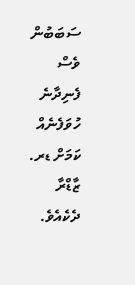ސަބަބުން ވެސް ފެނިދާނެ ހުވަފެނެއް ކަމަށް ޑރ. ޒާޑްރާ ދެކެއެވެ.